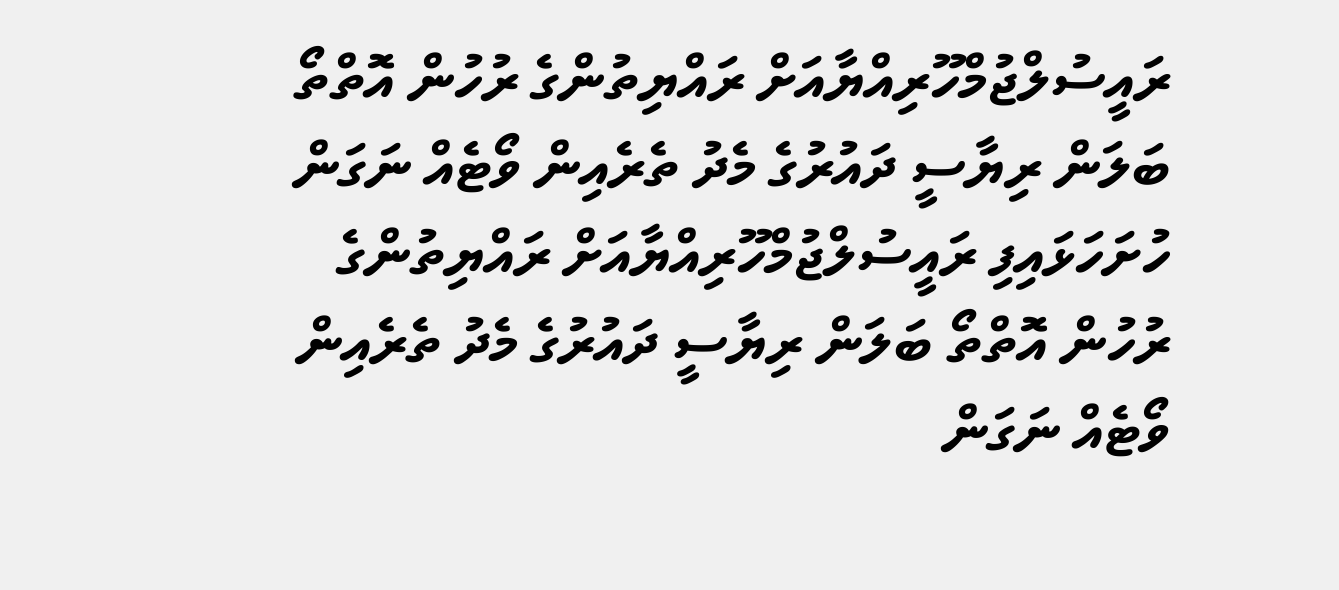ރައީސުލްޖުމްހޫރިއްޔާއަށް ރައްޔިތުންގެ ރުހުން އޮތްތޯ ބަލަން ރިޔާސީ ދައުރުގެ މެދު ތެރެއިން ވޯޓެއް ނަގަން ހުށަހަޅައިފި ރައީސުލްޖުމްހޫރިއްޔާއަށް ރައްޔިތުންގެ ރުހުން އޮތްތޯ ބަލަން ރިޔާސީ ދައުރުގެ މެދު ތެރެއިން ވޯޓެއް ނަގަން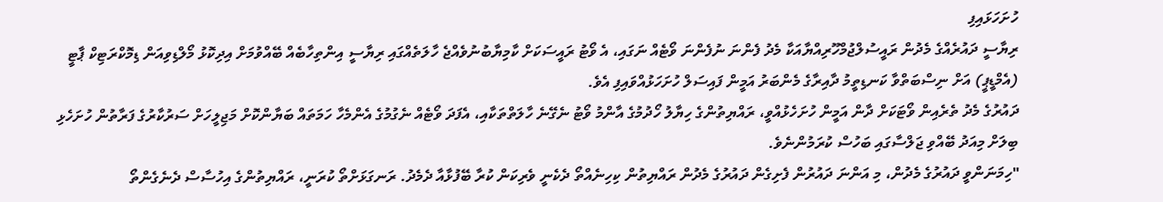ހުށަހަޅައިފި
ރިޔާސީ ދައުރެއްގެ މެދުން ރައީސުލްޖުމްހޫރިއްޔާއަކާ މެދު ފެންނަ ނުފެންނަ ވޯޓެއް ނަގައި، އެ ވޯޓު ރައީސަކަށް ކާމިޔާބުނުވެއްޖެ ހާލަތެއްގައި ރިޔާސީ އިންތިހާބެއް ބޭއްވުމަށް އިދިކޮޅު މޯލްޑިވިއަން ޑިމޮކްރަޓިކް ޕާޓީ (އެމްޑީޕީ) އަށް ނިސްބަތްވާ ކަނޑިތީމު ދާއިރާގެ މެންބަރު އަމީން ފައިސަލް ހުށަހަޅުއްވައިފި އެވެ.
ދައުރުގެ މެދު ތެރެއިން ވޯޓަކަށް ދާން އަމީން ހުށަހެޅުއްވީ، ރައްޔިތުންގެ ހިޔާލު ހޯދުމުގެ އާންމު ވޯޓު ނެގޭނެ ހާލަތްތަކާއި، އެފަދަ ވޯޓެއް ނެގުމުގެ އެންމެހާ ހަމަތައް ބަޔާންކޮށް މަޖިލީހަށް ސަރުކާރުގެ ފަރާތުން ހުށަހެޅި ބިލަށް މިއަދު ބޭއްވި ޖަލްސާގައި ބަހުސް ކުރަމުންނެވެ.
"ހިމަނަންވީ ދައުރުގެ މެދުން، މި އަންނަ ދައުރުން ފެށިގެން ދައުރުގެ މެދުން ރައްޔިތުން ކިހިނެއްތޯ ދެކެނީ ވެރިކަން ކުރާ ބޭފުޅާއާ ދެމެދު. ރަނގަޅަށްތޯ ކުރަނީ، ރައްޔިތުންގެ އިހުސާސް ދެނެގެންތޯ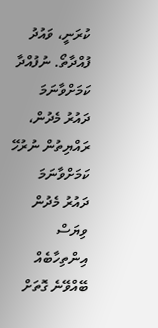ކުރަނީ، ވައުދު ފުއްދާތޯ. ނުފުއްދާ ކަމަށްވާނަމަ ދައުރު މެދުން، ރައްޔިތުން ނުރުހޭ ކަމަށްވާނަމަ ދައުރު މެދުން ވިޔަސް އިންތިހާބެއް ބޭއްވޭނެ ގޮތަށް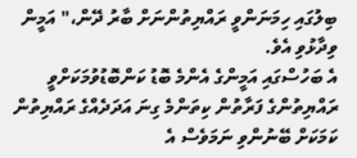ބިލުގައި ހިމަނަންވީ ރައްޔިތުންނަށް ބާރު ދޭން،" އަމީން ވިދާޅުވި އެވެ.
އެ ބަހުސްގައި އަމީންގެ އެންމެ ބޮޑު ކަންބޮޑުވުމަކަށްވީ ރައްޔިތުންގެ ފަރާތުން ކިތަންމެ ގިނަ އަދަދެއްގެ ރައްޔިތުން ކަމަކަށް ބޭނުންވި ނަމަވެސް އެ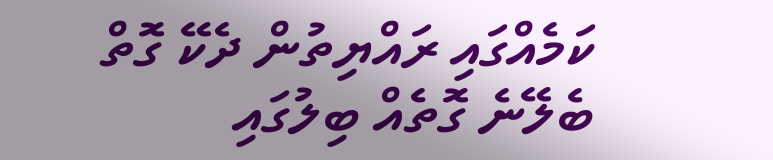ކަމެއްގައި ރައްޔިތުން ދެކޭ ގޮތް ބެލޭނެ ގޮތެއް ބިލުގައި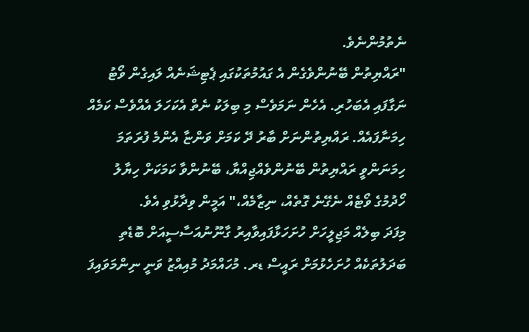ނެތުމުންނެވެ.
"ރައްޔިތުން ބޭނުންވެގެން އެ ގައުމުތަކުގައި ޕެޓިޝަނެއް ލައިގެން ވޯޓު ނަގާފައި އެބަހުރި. އެހެން ނަމަވެސް މި ބިލަކު ނެތް އެކަހަލަ އެއްވެސް ކަމެއް ހިމަނާފައެއް. ރައްޔިތުންނަށް ބާރު ދޭ ކަމަށް ވަންޏާ އެންމެ ފުރަތަމަ ހިމަނަންވީ ރައްޔިތުން ބޭނުންވެއްޖިއްޔާ، ބޭނުންވާ ކަމަކަށް ހިޔާލު ހޯދުމުގެ ވޯޓެއް ނެގޭނެ ގޮތެއް، ނިޒާމެއް،" އަމީން ވިދާޅުވި އެވެ.
މިފަދަ ބިލެއް މަޖިލީހަށް ހުށަހަޅާފައިވާއިރު ގާނޫނުއަސާސީއަށް ބޮޑެތި ބަދަލުތަކެއް ހުށަހެޅުމަށް ރައީސް ޑރ. މުހައްމަދު މުއިއްޒު ވަނީ ނިންމަވައިފަ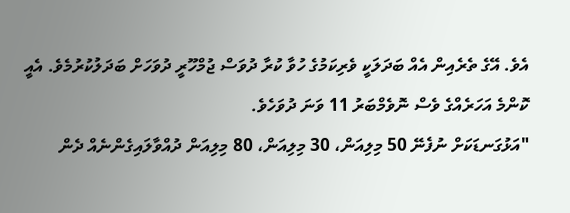އެވެ. އޭގެ ތެރެއިން އެއް ބަދަލަކީ ވެރިކަމުގެ ހުވާ ކުރާ ދުވަސް ޖުމްހޫރީ ދުވަހަށް ބަދަލުކުރުމެވެ. އެއީ ކޮންމެ އަހަރެއްގެ ވެސް ނޮވެމްބަރު 11 ވަނަ ދުވަހެވެ.
"އަޅުގަނޑަކަށް ނުފެނޭ 50 މިލިއަން، 30 މިލިއަން، 80 މިލިއަން ދުއްވާލައިގެންނެއް ދެން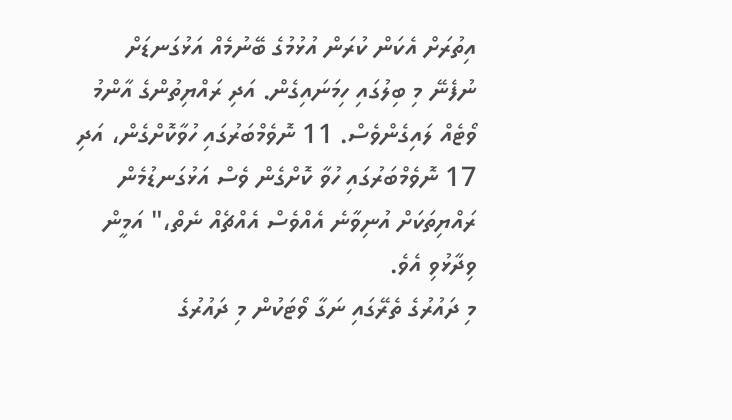އިތުރަށް އެކަން ކުރަން އުޅުމުގެ ބޭނުމެއް އަޅުގަނޑަށް ނުފެނޭ މި ބިލުގައި ހިމަނައިގެން. އަދި ރައްޔިތުންގެ އާންމު ވޯޓެއް ލައިގެންވެސް. 11 ނޮވެމްބަރުގައި ހުވާކޮށްގެން، އަދި 17 ނޮވެމްބަރުގައި ހުވާ ކޮށްގެން ވެސް އަޅުގަނޑުމެން ރައްޔިތަކަށް އުނިވާނެ އެއްވެސް އެއްޗެއް ނެތް،" އަމީން ވިދާޅުވި އެވެ.
މި ދައުރުގެ ތެރޭގައި ނަގާ ވޯޓަކުން މި ދައުރުގެ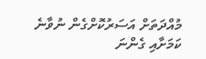މުއްދަތަށް އަސަރުކޮށްގެން ނުވާނެ ކަމަށާއި ގެންނަ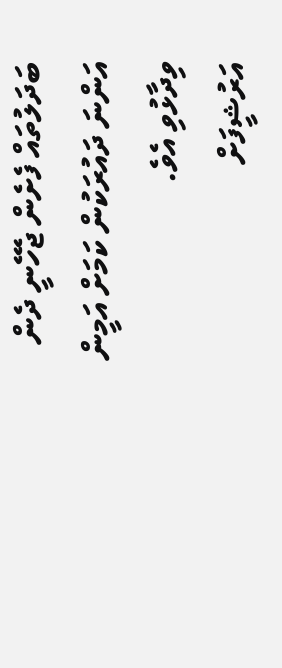ބަދަލުތައް ފެށެން ޖެހޭނީ ދެން އަންނަ ދައުރަކުން ކަމަށް އަމީން ވިދާޅުވި އެވެ.
އަރުޝީފަށް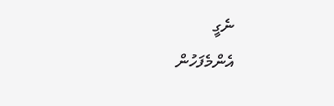ނެގީ
އެންމެފަހުން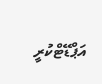އަޕްޑޭޓްކުރީ